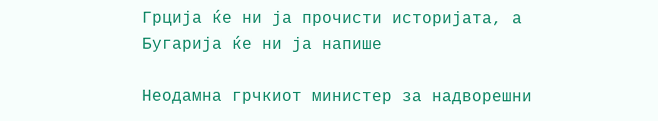Грција ќе ни ја прочисти историјата, а Бугарија ќе ни ја напише

Неодамна грчкиот министер за надворешни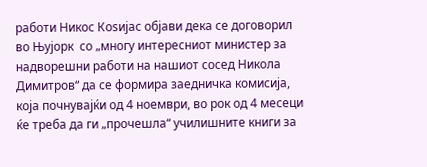работи Никос Коѕијас објави дека се договорил во Њујорк  со „многу интересниот министер за надворешни работи на нашиот сосед Никола Димитров“ да се формира заедничка комисија, која почнувајќи од 4 ноември, во рок од 4 месеци  ќе треба да ги „прочешла“ училишните книги за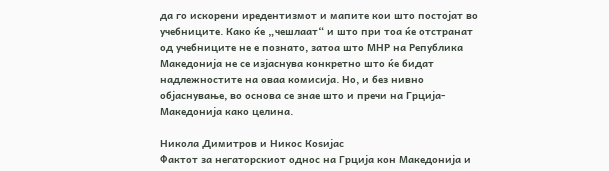да го искорени иредентизмот и мапите кои што постојат во учебниците. Како ќе „чешлаат“ и што при тоа ќе отстранат од учебниците не е познато, затоа што МНР на Република Македонија не се изјаснува конкретно што ќе бидат надлежностите на оваа комисија. Но, и без нивно објаснување, во основа се знае што и пречи на Грција-Македонија како целина.

Никола Димитров и Никос Коѕијас
Фактот за негаторскиот однос на Грција кон Македонија и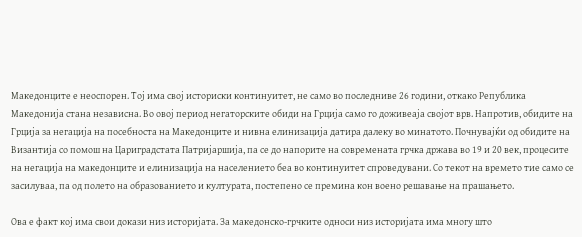Македонците е неоспорен. Тој има свој историски континуитет, не само во последниве 26 години, откако Република Македонија стана независна. Во овој период негаторските обиди на Грција само го доживеаја својот врв. Напротив, обидите на Грција за негација на посебноста на Македонците и нивна елинизација датира далеку во минатото. Почнувајќи од обидите на Византија со помош на Цариградстата Патријаршија, па се до напорите на современата грчка држава во 19 и 20 век, процесите на негација на македонците и елинизација на населението беа во континуитет спроведувани. Со текот на времето тие само се засилуваа, па од полето на образованието и културата, постепено се премина кон воено решавање на прашањето.

Ова е факт кој има свои докази низ историјата. За македонско-грчките односи низ историјата има многу што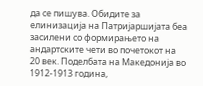да се пишува. Обидите за елинизација на Патријаршијата беа засилени со формирањето на андартските чети во почетокот на 20 век. Поделбата на Македонија во 1912-1913 година,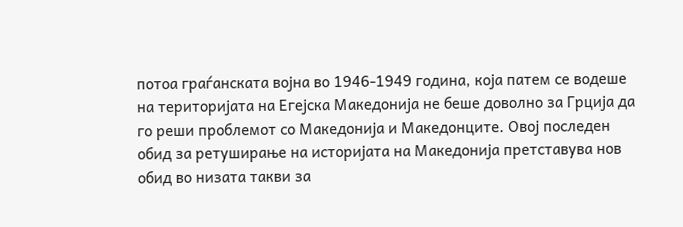потоа граѓанската војна во 1946-1949 година, која патем се водеше на територијата на Егејска Македонија не беше доволно за Грција да го реши проблемот со Македонија и Македонците. Овој последен обид за ретуширање на историјата на Македонија претставува нов обид во низата такви за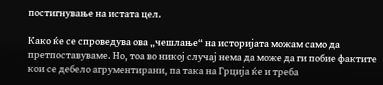постигнување на истата цел.

Како ќе се спроведува ова „чешлање“ на историјата можам само да претпоставуваме. Но, тоа во никој случај нема да може да ги побие фактите кои се дебело агрументирани, па така на Грција ќе и треба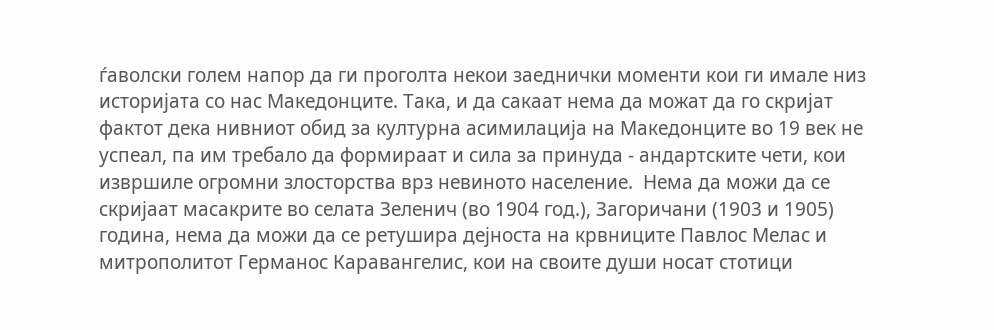ѓаволски голем напор да ги проголта некои заеднички моменти кои ги имале низ историјата со нас Македонците. Така, и да сакаат нема да можат да го скријат фактот дека нивниот обид за културна асимилација на Македонците во 19 век не успеал, па им требало да формираат и сила за принуда - андартските чети, кои извршиле огромни злосторства врз невиното население.  Нема да можи да се скријаат масакрите во селата Зеленич (во 1904 год.), Загоричани (1903 и 1905) година, нема да можи да се ретушира дејноста на крвниците Павлос Мелас и митрополитот Германос Каравангелис, кои на своите души носат стотици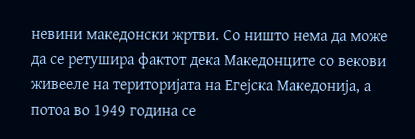невини македонски жртви. Со ништо нема да може да се ретушира фактот дека Македонците со векови живееле на територијата на Егејска Македонија, а потоа во 1949 година се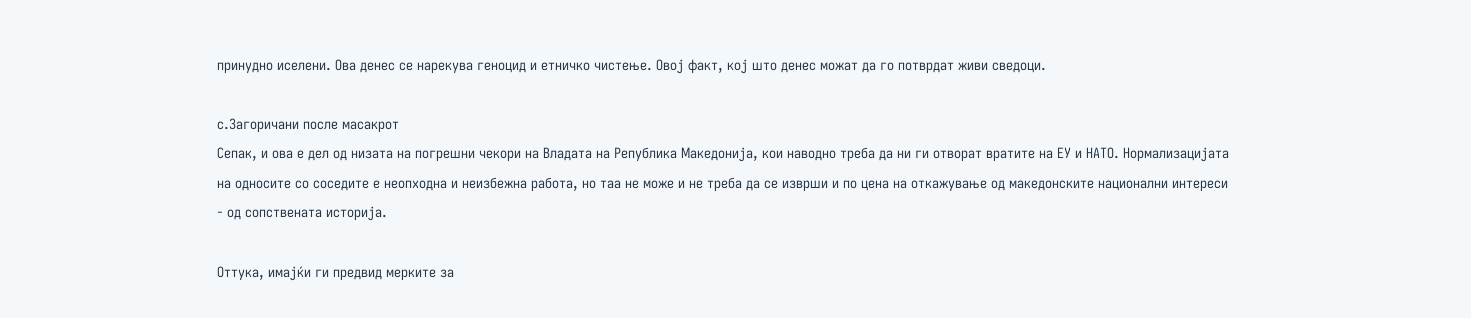принудно иселени. Ова денес се нарекува геноцид и етничко чистење. Овој факт, кој што денес можат да го потврдат живи сведоци.

с.Загоричани после масакрот
Сепак, и ова е дел од низата на погрешни чекори на Владата на Република Македонија, кои наводно треба да ни ги отворат вратите на ЕУ и НАТО. Нормализацијата на односите со соседите е неопходна и неизбежна работа, но таа не може и не треба да се изврши и по цена на откажување од македонските национални интереси - од сопствената историја.

Оттука, имајќи ги предвид мерките за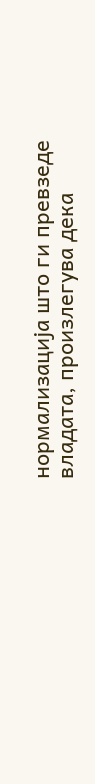нормализација што ги превзеде владата, произлегува дека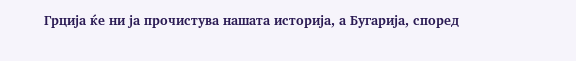Грција ќе ни ја прочистува нашата историја, а Бугарија, според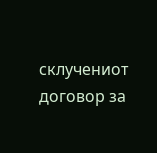склучениот договор за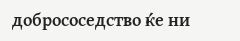добрососедство ќе ни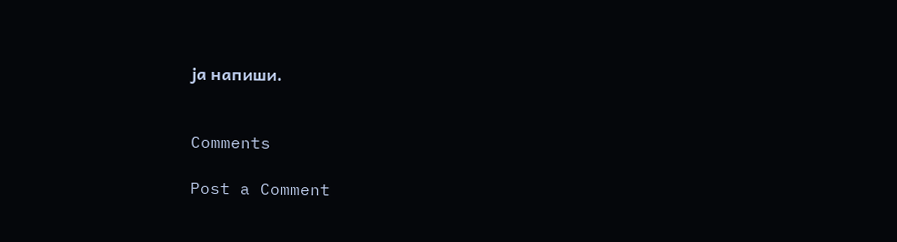ја напиши.


Comments

Post a Comment